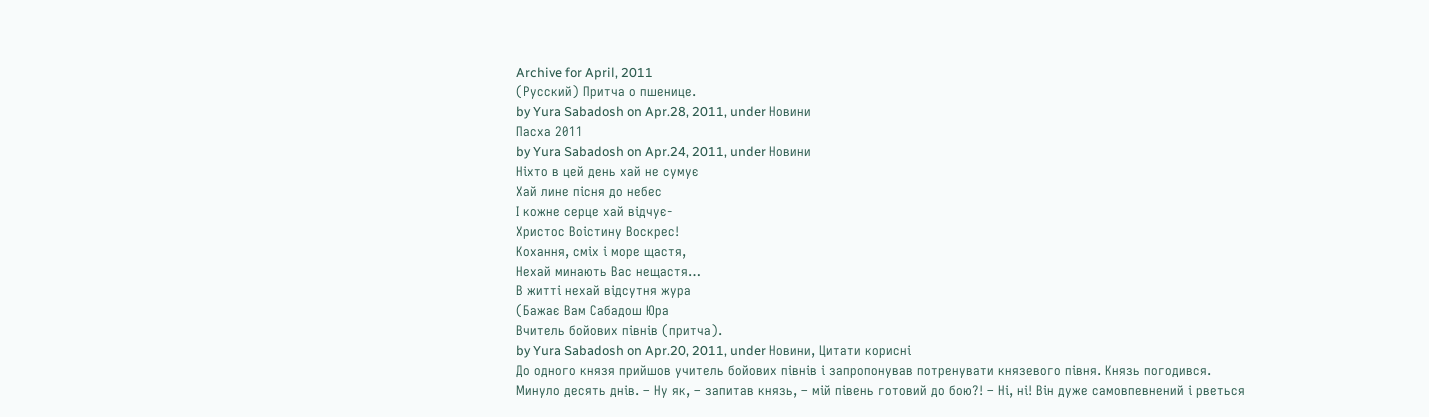Archive for April, 2011
(Русский) Притча о пшенице.
by Yura Sabadosh on Apr.28, 2011, under Новини
Пасха 2011
by Yura Sabadosh on Apr.24, 2011, under Новини
Ніхто в цей день хай не сумує
Хай лине пісня до небес
І кожне серце хай відчує-
Христос Воістину Воскрес!
Кохання, сміх і море щастя,
Нехай минають Вас нещастя…
В житті нехай відсутня жура
(Бажає Вам Сабадош Юра
Вчитель бойових півнів (притча).
by Yura Sabadosh on Apr.20, 2011, under Новини, Цитати корисні
До одного князя прийшов учитель бойових півнів і запропонував потренувати князевого півня. Князь погодився.
Минуло десять днів. – Ну як, – запитав князь, – мій півень готовий до бою?! – Ні, ні! Він дуже самовпевнений і рветься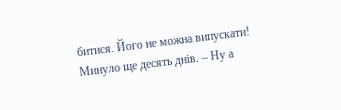битися. Його не можна випускати!
Минуло ще десять днів. – Ну а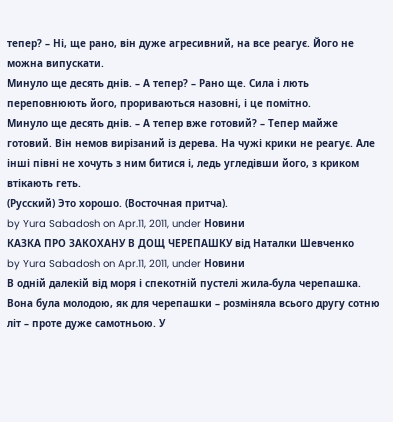тепер? – Ні, ще рано, він дуже агресивний, на все реагує. Його не можна випускати.
Минуло ще десять днів. – А тепер? – Рано ще. Сила і лють переповнюють його, прориваються назовні, і це помітно.
Минуло ще десять днів. – А тепер вже готовий? – Тепер майже готовий. Він немов вирізаний із дерева. На чужі крики не реагує. Але інші півні не хочуть з ним битися і, ледь угледівши його, з криком втікають геть.
(Русский) Это хорошо. (Восточная притча).
by Yura Sabadosh on Apr.11, 2011, under Новини
КАЗКА ПРО ЗАКОХАНУ В ДОЩ ЧЕРЕПАШКУ від Наталки Шевченко
by Yura Sabadosh on Apr.11, 2011, under Новини
В одній далекій від моря і спекотній пустелі жила-була черепашка. Вона була молодою, як для черепашки – розміняла всього другу сотню літ – проте дуже самотньою. У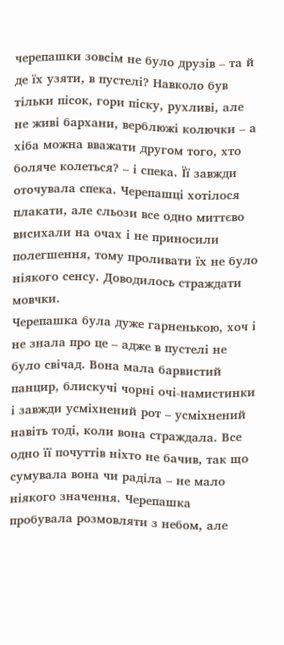черепашки зовсім не було друзів – та й де їх узяти, в пустелі? Навколо був тільки пісок, гори піску, рухливі, але не живі бархани, верблюжі колючки – а хіба можна вважати другом того, хто боляче колеться? – і спека. Її завжди оточувала спека. Черепашці хотілося плакати, але сльози все одно миттєво висихали на очах і не приносили полегшення, тому проливати їх не було ніякого сенсу. Доводилось страждати мовчки.
Черепашка була дуже гарненькою, хоч і не знала про це – адже в пустелі не було свічад. Вона мала барвистий панцир, блискучі чорні очі-намистинки і завжди усміхнений рот – усміхнений навіть тоді, коли вона страждала. Все одно її почуттів ніхто не бачив, так що сумувала вона чи раділа – не мало ніякого значення. Черепашка пробувала розмовляти з небом, але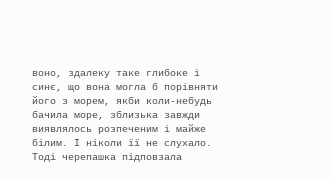воно, здалеку таке глибоке і синє, що вона могла б порівняти його з морем, якби коли-небудь бачила море, зблизька завжди виявлялось розпеченим і майже білим. І ніколи її не слухало. Тоді черепашка підповзала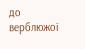до верблюжої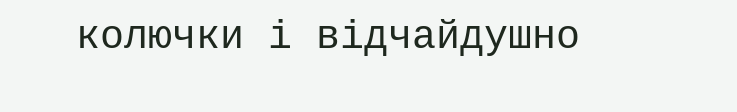колючки і відчайдушно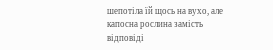шепотіла їй щось на вухо, але капосна рослина замість відповіді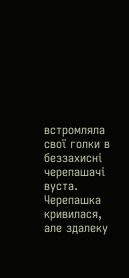встромляла свої голки в беззахисні черепашачі вуста. Черепашка кривилася, але здалеку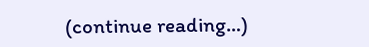(continue reading…)